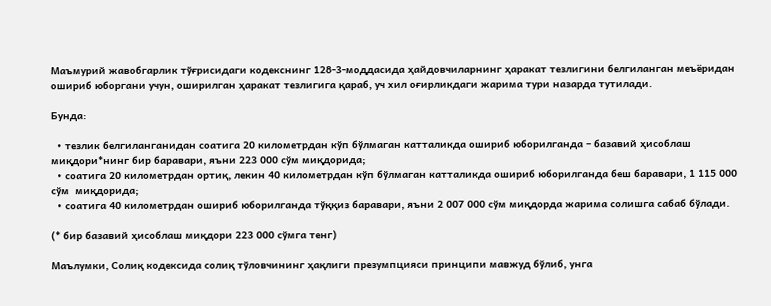Маъмурий жавобгарлик тўғрисидаги кодекснинг 128-3-моддасида ҳайдовчиларнинг ҳаракат тезлигини белгиланган меъёридан ошириб юборгани учун, оширилган ҳаракат тезлигига қараб, уч хил оғирликдаги жарима тури назарда тутилади.

Бунда:

  • тезлик белгиланганидан соатига 20 километрдан кўп бўлмаган катталикда ошириб юборилганда – базавий ҳисоблаш миқдори*нинг бир баравари, яъни 223 000 сўм миқдорида;
  • соатига 20 километрдан ортиқ, лекин 40 километрдан кўп бўлмаган катталикда ошириб юборилганда беш баравари, 1 115 000 сўм  миқдорида;
  • соатига 40 километрдан ошириб юборилганда тўққиз баравари, яъни 2 007 000 сўм миқдорда жарима солишга сабаб бўлади.

(* бир базавий ҳисоблаш миқдори 223 000 сўмга тенг)

Маълумки, Солиқ кодексида солиқ тўловчининг ҳақлиги презумпцияси принципи мавжуд бўлиб, унга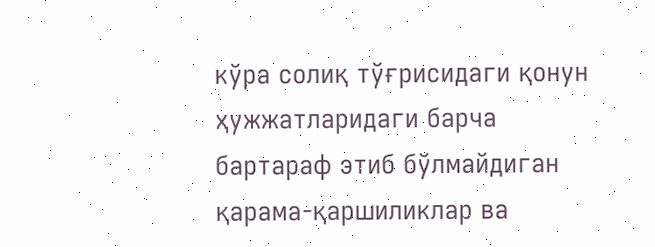кўра солиқ тўғрисидаги қонун ҳужжатларидаги барча бартараф этиб бўлмайдиган қарама-қаршиликлар ва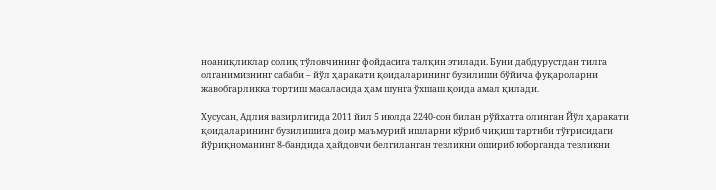ноаниқликлар солиқ тўловчининг фойдасига талқин этилади. Буни дабдурустдан тилга олганимизнинг сабаби – йўл ҳаракати қоидаларининг бузилиши бўйича фуқароларни жавобгарликка тортиш масаласида ҳам шунга ўхшаш қоида амал қилади.

Хусусан, Адлия вазирлигида 2011 йил 5 июлда 2240-сон билан рўйхатга олинган Йўл ҳаракати қоидаларининг бузилишига доир маъмурий ишларни кўриб чиқиш тартиби тўғрисидаги йўриқноманинг 8-бандида ҳайдовчи белгиланган тезликни ошириб юборганда тезликни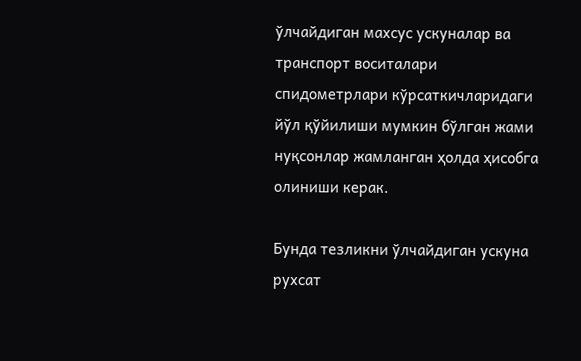ўлчайдиган махсус ускуналар ва транспорт воситалари спидометрлари кўрсаткичларидаги йўл қўйилиши мумкин бўлган жами нуқсонлар жамланган ҳолда ҳисобга олиниши керак.

Бунда тезликни ўлчайдиган ускуна рухсат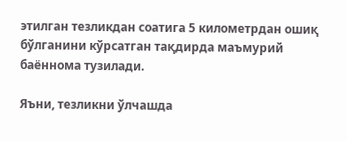этилган тезликдан соатига 5 километрдан ошиқ бўлганини кўрсатган тақдирда маъмурий баённома тузилади.

Яъни, тезликни ўлчашда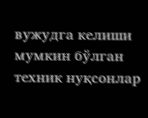вужудга келиши мумкин бўлган техник нуқсонлар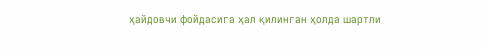ҳайдовчи фойдасига ҳал қилинган ҳолда шартли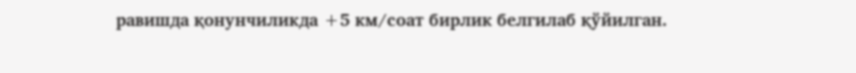равишда қонунчиликда +5 км/соат бирлик белгилаб қўйилган.